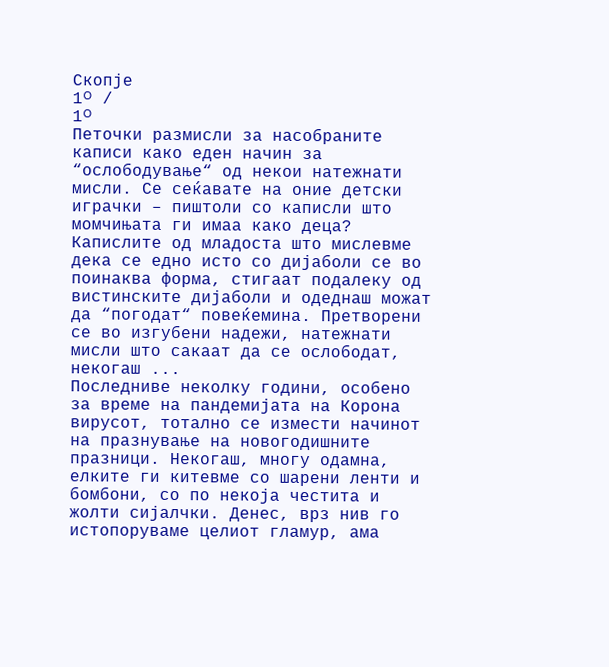Скопје
1ᴼ /
1ᴼ
Петочки размисли за насобраните каписи како еден начин за “ослободување“ од некои натежнати мисли. Се сеќавате на оние детски играчки – пиштоли со каписли што момчињата ги имаа како деца? Капислите од младоста што мислевме дека се едно исто со дијаболи се во поинаква форма, стигаат подалеку од вистинските дијаболи и одеднаш можат да “погодат“ повеќемина. Претворени се во изгубени надежи, натежнати мисли што сакаат да се ослободат, некогаш ...
Последниве неколку години, особено за време на пандемијата на Корона вирусот, тотално се измести начинот на празнување на новогодишните празници. Некогаш, многу одамна, елките ги китевме со шарени ленти и бомбони, со по некоја честита и жолти сијалчки. Денес, врз нив го истопоруваме целиот гламур, ама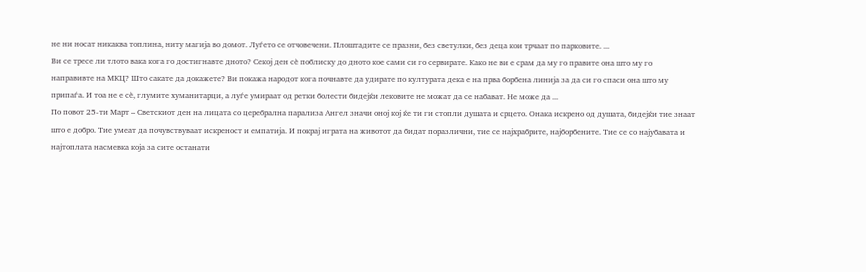не ни носат никаква топлина, ниту магија во домот. Луѓето се отчовечени. Плоштадите се празни, без светулки, без деца кои трчаат по парковите. ...
Ви се тресе ли тлото вака кога го достигнавте дното? Секој ден сè поблиску до дното кое сами си го сервирате. Како не ви е срам да му го правите она што му го направивте на МКЦ? Што сакате да докажете? Ви покажа народот кога почнавте да удирате по културата дека е на прва борбена линија за да си го спаси она што му припаѓа. И тоа не е сè, глумите хуманитарци, а луѓе умираат од ретки болести бидејќи лековите не можат да се набават. Не може да ...
По повот 25-ти Март – Светскиот ден на лицата со церебрална парализа Ангел значи оној кој ќе ти ги стопли душата и срцето. Онака искрено од душата, бидејќи тие знаат што е добро. Тие умеат да почувствуваат искреност и емпатија. И покрај играта на животот да бидат поразлични, тие се најхрабрите, најборбените. Тие се со најубавата и најтоплата насмевка која за сите останати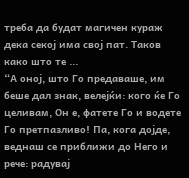треба да будат магичен кураж дека секој има свој пат. Таков како што те ...
“А оној, што Го предаваше, им беше дал знак, велејќи: кого ќе Го целивам, Он е, фатете Го и водете Го претпазливо! Па, кога дојде, веднаш се приближи до Него и рече: радувај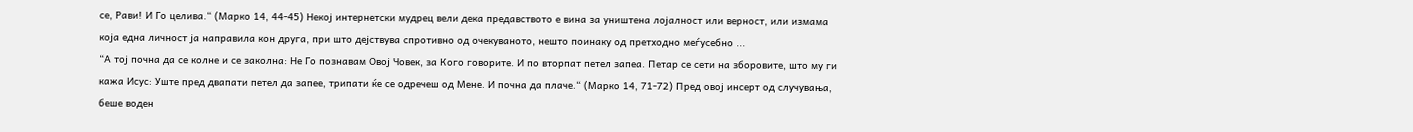се, Рави! И Го целива.“ (Марко 14, 44-45) Некој интернетски мудрец вели дека предавството е вина за уништена лојалност или верност, или измама која една личност ја направила кон друга, при што дејствува спротивно од очекуваното, нешто поинаку од претходно меѓусебно ...
“А тој почна да се колне и се заколна: Не Го познавам Овој Човек, за Кого говорите. И по вторпат петел запеа. Петар се сети на зборовите, што му ги кажа Исус: Уште пред двапати петел да запее, трипати ќе се одречеш од Мене. И почна да плаче.“ (Марко 14, 71-72) Пред овој инсерт од случувања, беше воден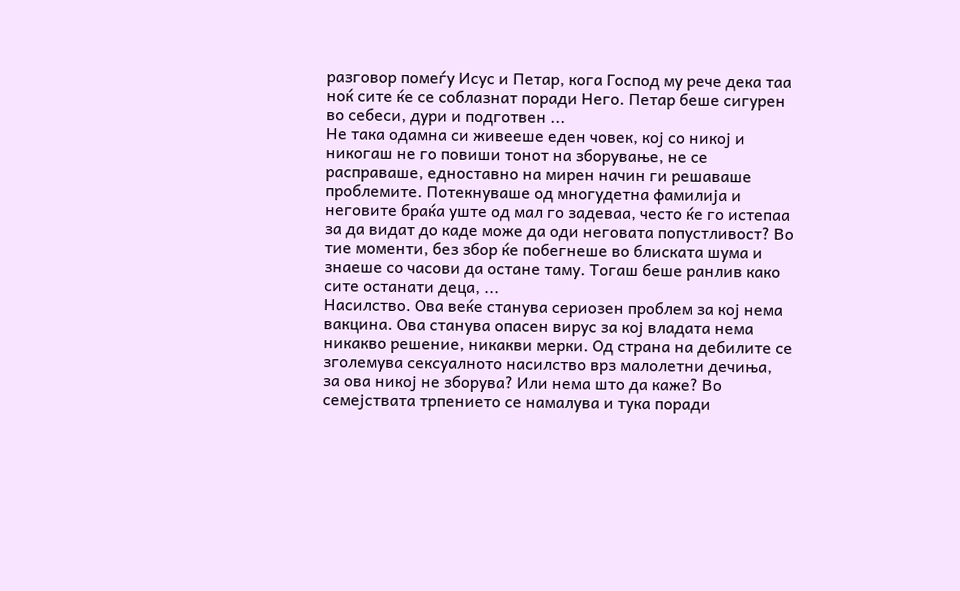разговор помеѓу Исус и Петар, кога Господ му рече дека таа ноќ сите ќе се соблазнат поради Него. Петар беше сигурен во себеси, дури и подготвен ...
Не така одамна си живееше еден човек, кој со никој и никогаш не го повиши тонот на зборување, не се расправаше, едноставно на мирен начин ги решаваше проблемите. Потекнуваше од многудетна фамилија и неговите браќа уште од мал го задеваа, често ќе го истепаа за да видат до каде може да оди неговата попустливост? Во тие моменти, без збор ќе побегнеше во блиската шума и знаеше со часови да остане таму. Тогаш беше ранлив како сите останати деца, ...
Насилство. Ова веќе станува сериозен проблем за кој нема вакцина. Ова станува опасен вирус за кој владата нема никакво решение, никакви мерки. Од страна на дебилите се зголемува сексуалното насилство врз малолетни дечиња, за ова никој не зборува? Или нема што да каже? Во семејствата трпението се намалува и тука поради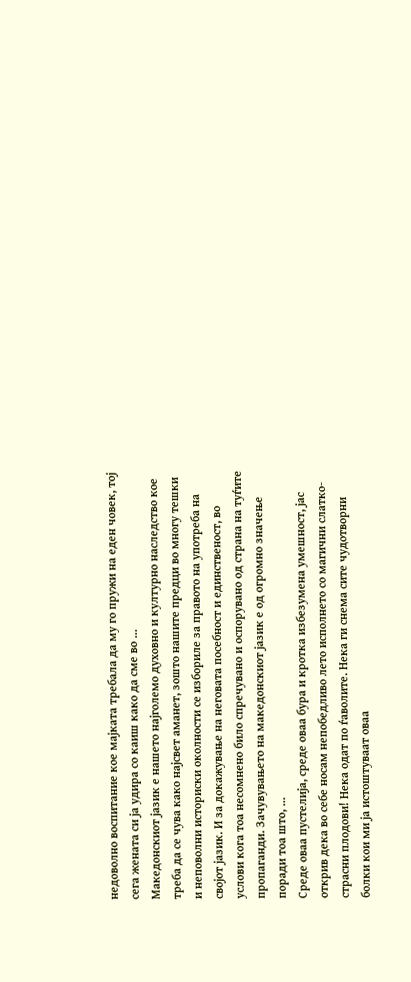недоволно воспитание кое мајката требала да му го пружи на еден човек, тој сега жената си ја удира со каиш како да сме во ...
Македонскиот јазик е нашето најголемо духовно и културно наследство кое треба да се чува како најсвет аманет, зошто нашите предци во многу тешки и неповолни историски околности се избориле за правото на употреба на својот јазик. И за докажување на неговата посебност и единственост, во услови кога тоа несомнено било спречувано и оспорувано од страна на туѓите пропаганди. Зачувувањето на македонскиот јазик е од огромно значење поради тоа што, ...
Среде оваа пустелија, среде оваа бура и кротка избезумена умешност, јас открив дека во себе носам непобедливо лето исполнето со магични слатко-страсни плодови! Нека одат по ѓаволите. Нека ги снема сите чудотворни болки кои ми ја истоштуваат оваа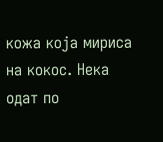кожа која мириса на кокос. Нека одат по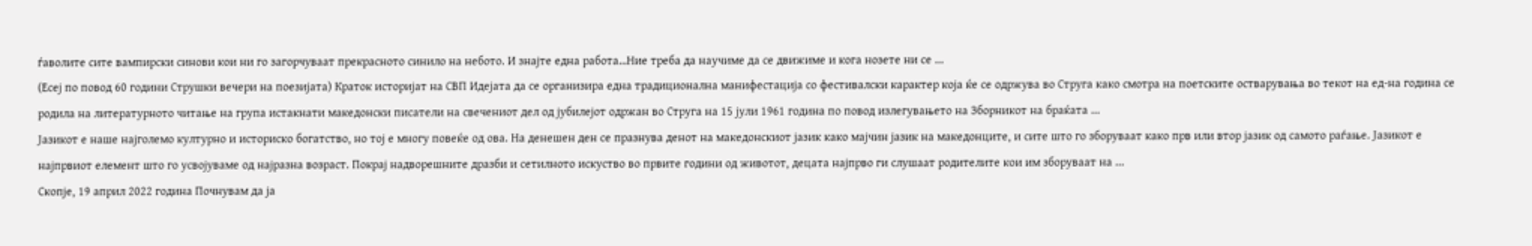ѓаволите сите вампирски синови кои ни го загорчуваат прекрасното синило на небото. И знајте една работа…Ние треба да научиме да се движиме и кога нозете ни се ...
(Есеј по повод 60 години Струшки вечери на поезијата) Краток историјат на СВП Идејата да се организира една традиционална манифестација со фестивалски карактер која ќе се одржува во Струга како смотра на поетските остварувања во текот на ед-на година се родила на литературното читање на група истакнати македонски писатели на свечениот дел од јубилејот одржан во Струга на 15 јули 1961 година по повод излегувањето на Зборникот на браќата ...
Јазикот е наше најголемо културно и историско богатство, но тој е многу повеќе од ова. На денешен ден се празнува денот на македонскиот јазик како мајчин јазик на македонците, и сите што го зборуваат како прв или втор јазик од самото раѓање. Јазикот е најпрвиот елемент што го усвојуваме од најразна возраст. Покрај надворешните дразби и сетилното искуство во првите години од животот, децата најпрво ги слушаат родителите кои им зборуваат на ...
Скопје, 19 април 2022 година Почнувам да ја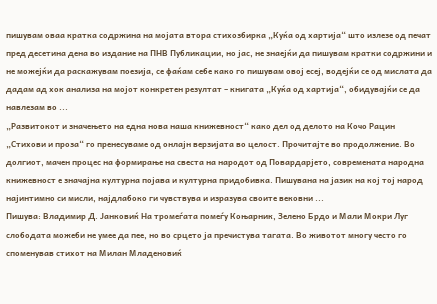пишувам оваа кратка содржина на мојата втора стихозбирка „Куќа од хартија“ што излезе од печат пред десетина дена во издание на ПНВ Публикации, но јас, не знаејќи да пишувам кратки содржини и не можејќи да раскажувам поезија, се фаќам себе како го пишувам овој есеј, водејќи се од мислата да дадам ад хок анализа на мојот конкретен резултат – книгата „Куќа од хартија“, обидувајќи се да навлезам во ...
„Развитокот и значењето на една нова наша книжевност“ како дел од делото на Кочо Рацин „Стихови и проза“ го пренесуваме од онлајн верзијата во целост. Прочитајте во продолжение. Во долгиот, мачен процес на формирање на свеста на народот од Повардарјето, современата народна книжевност е значајна културна појава и културна придобивка. Пишувана на јазик на кој тој народ најинтимно си мисли, најдлабоко ги чувствува и изразува своите вековни ...
Пишува: Владимир Д. Јанковиќ На тромеѓата помеѓу Коњарник, Зелено Брдо и Мали Мокри Луг слободата можеби не умее да пее, но во срцето ја пречистува тагата. Во животот многу често го споменував стихот на Милан Младеновиќ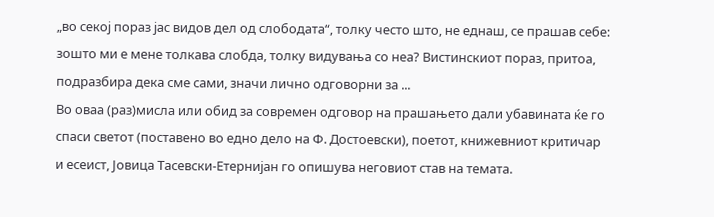„во секој пораз јас видов дел од слободата“, толку често што, не еднаш, се прашав себе: зошто ми е мене толкава слобда, толку видувања со неа? Вистинскиот пораз, притоа, подразбира дека сме сами, значи лично одговорни за ...
Во оваа (раз)мисла или обид за современ одговор на прашањето дали убавината ќе го спаси светот (поставено во едно дело на Ф. Достоевски), поетот, книжевниот критичар и есеист, Јовица Тасевски-Етернијан го опишува неговиот став на темата.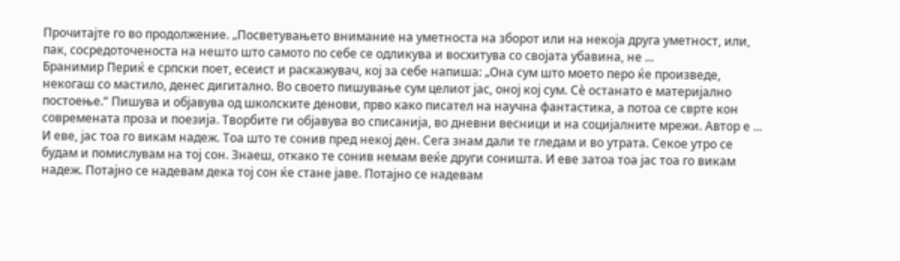Прочитајте го во продолжение. „Посветувањето внимание на уметноста на зборот или на некоја друга уметност, или, пак, сосредоточеноста на нешто што самото по себе се одликува и восхитува со својата убавина, не ...
Бранимир Периќ е српски поет, есеист и раскажувач, кој за себе напиша: „Она сум што моето перо ќе произведе, некогаш со мастило, денес дигитално. Во своето пишување сум целиот јас, оној кој сум. Сè останато е материјално постоење.“ Пишува и објавува од школските денови, прво како писател на научна фантастика, а потоа се сврте кон современата проза и поезија. Творбите ги објавува во списанија, во дневни весници и на социјалните мрежи. Автор е ...
И еве, јас тоа го викам надеж. Тоа што те сонив пред некој ден. Сега знам дали те гледам и во утрата. Секое утро се будам и помислувам на тој сон. Знаеш, откако те сонив немам веќе други соништа. И еве затоа тоа јас тоа го викам надеж. Потајно се надевам дека тој сон ќе стане јаве. Потајно се надевам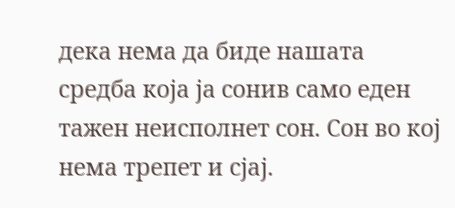дека нема да биде нашата средба која ја сонив само еден тажен неисполнет сон. Сон во кој нема трепет и сјај.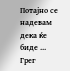Потајно се надевам дека ќе биде ...
Грег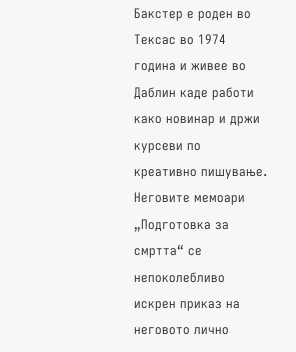Бакстер е роден во Тексас во 1974 година и живее во Даблин каде работи како новинар и држи курсеви по креативно пишување. Неговите мемоари „Подготовка за смртта“ се непоколебливо искрен приказ на неговото лично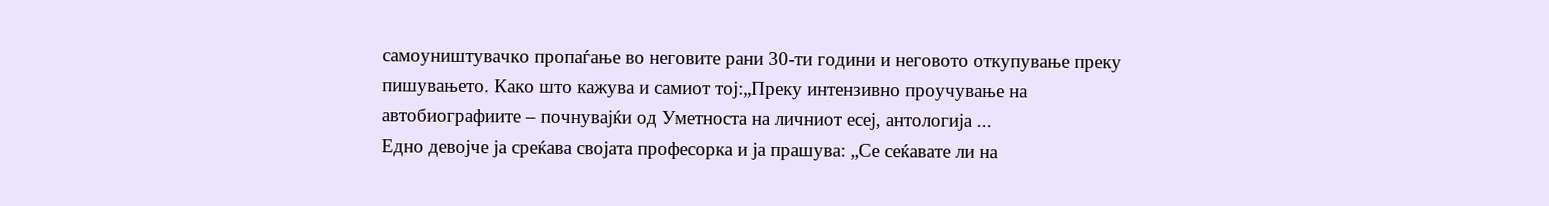самоуништувачко пропаѓање во неговите рани 30-ти години и неговото откупување преку пишувањето. Како што кажува и самиот тој:„Преку интензивно проучување на автобиографиите – почнувајќи од Уметноста на личниот есеј, антологија ...
Едно девојче ја среќава својата професорка и ја прашува: „Се сеќавате ли на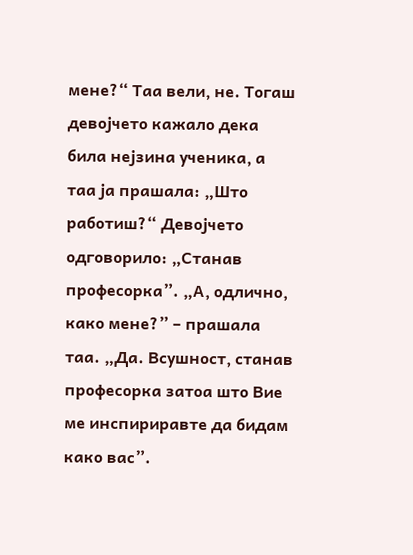мене?“ Таа вели, не. Тогаш девојчето кажало дека била нејзина ученика, а таа ја прашала: „Што работиш?“ Девојчето одговорило: „Станав професорка”. „А, одлично, како мене?” – прашала таа. „Да. Всушност, станав професорка затоа што Вие ме инспириравте да бидам како вас”.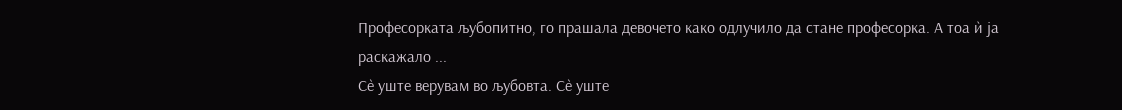Професорката љубопитно, го прашала девочето како одлучило да стане професорка. А тоа ѝ ја раскажало ...
Сѐ уште верувам во љубовта. Сѐ уште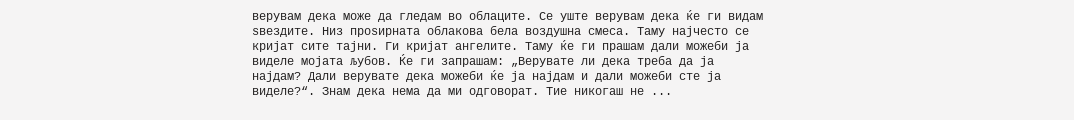верувам дека може да гледам во облаците. Се уште верувам дека ќе ги видам ѕвездите. Низ проѕирната облакова бела воздушна смеса. Таму најчесто се кријат сите тајни. Ги кријат ангелите. Таму ќе ги прашам дали можеби ја виделe мојата љубов. Ќе ги запрашам: „Верувате ли дека треба да ја најдам? Дали верувате дека можеби ќе ја најдам и дали можеби сте ја виделе?“. Знам дека нема да ми одговорат. Тие никогаш не ...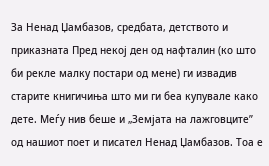За Ненад Џамбазов, средбата, детството и приказната Пред некој ден од нафталин (ко што би рекле малку постари од мене) ги извадив старите книгичиња што ми ги беа купувале како дете. Меѓу нив беше и „Земјата на лажговците” од нашиот поет и писател Ненад Џамбазов. Тоа е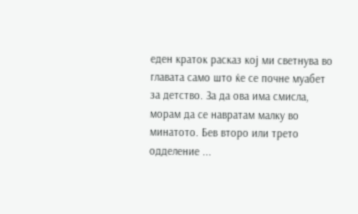еден краток расказ кој ми светнува во главата само што ќе се почне муабет за детство. За да ова има смисла, морам да се навратам малку во минатото. Бев второ или трето одделение ...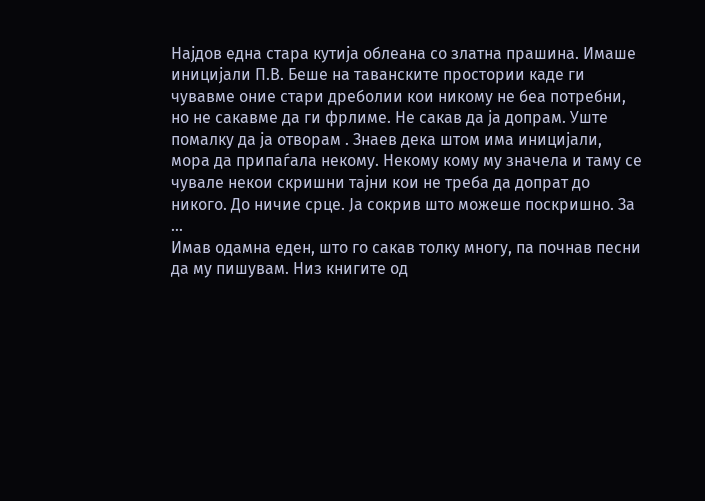Најдов една стара кутија облеана со златна прашина. Имаше иницијали П.В. Беше на таванските простории каде ги чувавме оние стари дреболии кои никому не беа потребни, но не сакавме да ги фрлиме. Не сакав да ја допрам. Уште помалку да ја отворам . Знаев дека штом има иницијали, мора да припаѓала некому. Некому кому му значела и таму се чувале некои скришни тајни кои не треба да допрат до никого. До ничие срце. Ја сокрив што можеше поскришно. За ...
Имав одамна еден, што го сакав толку многу, па почнав песни да му пишувам. Низ книгите од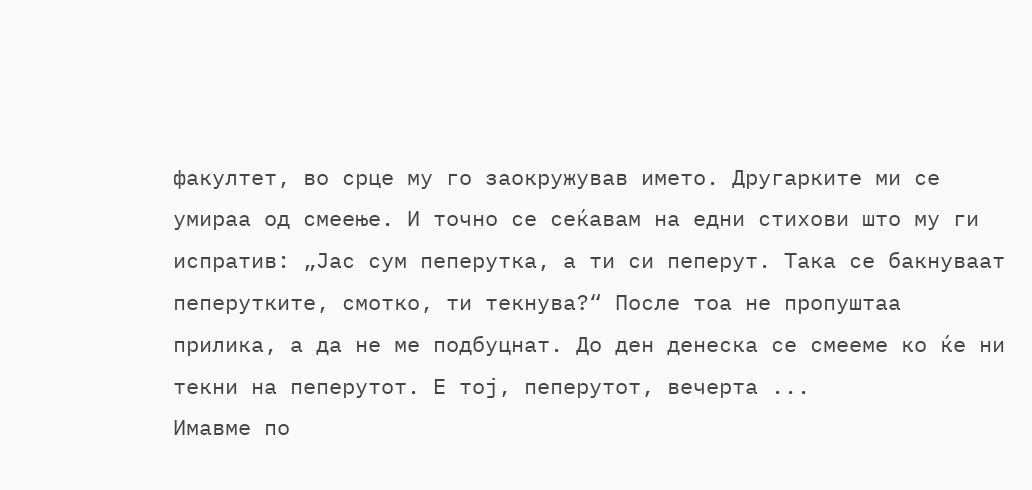факултет, во срце му го заокружував името. Другарките ми се умираа од смеење. И точно се сеќавам на едни стихови што му ги испратив: „Јас сум пеперутка, а ти си пеперут. Така се бакнуваат пеперутките, смотко, ти текнува?“ После тоа не пропуштаа прилика, а да не ме подбуцнат. До ден денеска се смееме ко ќе ни текни на пеперутот. Е тој, пеперутот, вечерта ...
Имавме по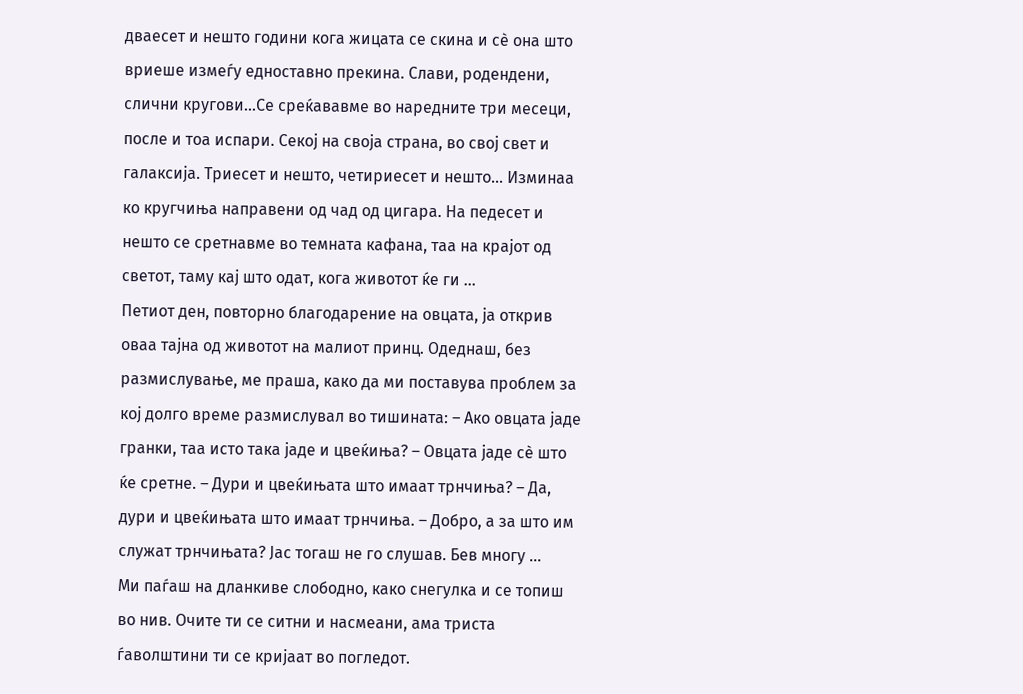дваесет и нешто години кога жицата се скина и сѐ она што вриеше измеѓу едноставно прекина. Слави, родендени, слични кругови…Се среќававме во наредните три месеци, после и тоа испари. Секој на своја страна, во свој свет и галаксија. Триесет и нешто, четириесет и нешто… Изминаа ко кругчиња направени од чад од цигара. На педесет и нешто се сретнавме во темната кафана, таа на крајот од светот, таму кај што одат, кога животот ќе ги ...
Петиот ден, повторно благодарение на овцата, ја открив оваа тајна од животот на малиот принц. Одеднаш, без размислување, ме праша, како да ми поставува проблем за кој долго време размислувал во тишината: – Ако овцата јаде гранки, таа исто така јаде и цвеќиња? – Овцата јаде сѐ што ќе сретне. – Дури и цвеќињата што имаат трнчиња? – Да, дури и цвеќињата што имаат трнчиња. – Добро, а за што им служат трнчињата? Јас тогаш не го слушав. Бев многу ...
Ми паѓаш на дланкиве слободно, како снегулка и се топиш во нив. Очите ти се ситни и насмеани, ама триста ѓаволштини ти се кријаат во погледот.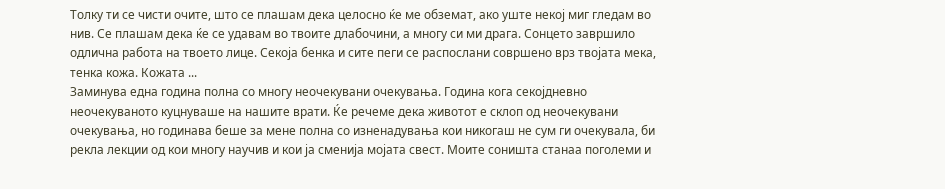Толку ти се чисти очите, што се плашам дека целосно ќе ме обземат, ако уште некој миг гледам во нив. Се плашам дека ќе се удавам во твоите длабочини, а многу си ми драга. Сонцето завршило одлична работа на твоето лице. Секоја бенка и сите пеги се распослани совршено врз твојата мека, тенка кожа. Кожата ...
Заминува една година полна со многу неочекувани очекувања. Година кога секојдневно неочекуваното куцнуваше на нашите врати. Ќе речеме дека животот е склоп од неочекувани очекувања, но годинава беше за мене полна со изненадувања кои никогаш не сум ги очекувала, би рекла лекции од кои многу научив и кои ја сменија мојата свест. Моите соништа станаа поголеми и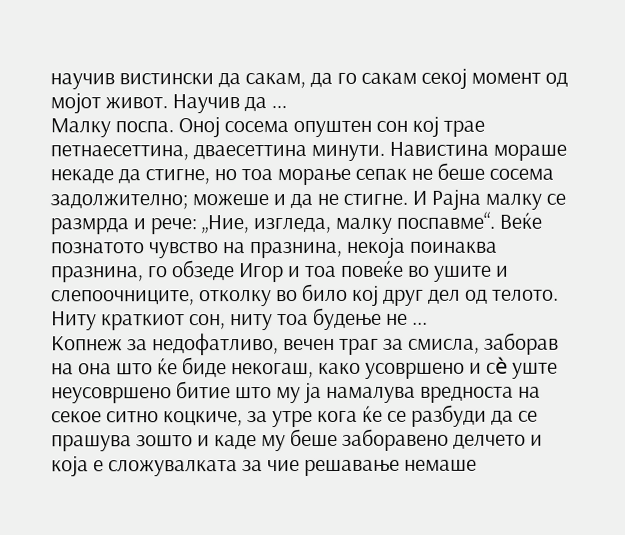научив вистински да сакам, да го сакам секој момент од мојот живот. Научив да ...
Малку поспа. Оној сосема опуштен сон кој трае петнаесеттина, дваесеттина минути. Навистина мораше некаде да стигне, но тоа морање сепак не беше сосема задолжително; можеше и да не стигне. И Рајна малку се размрда и рече: „Ние, изгледа, малку поспавме“. Веќе познатото чувство на празнина, некоја поинаква празнина, го обзеде Игор и тоа повеќе во ушите и слепоочниците, отколку во било кој друг дел од телото. Ниту краткиот сон, ниту тоа будење не ...
Копнеж за недофатливо, вечен траг за смисла, заборав на она што ќе биде некогаш, како усовршено и сè уште неусовршено битие што му ја намалува вредноста на секое ситно коцкиче, за утре кога ќе се разбуди да се прашува зошто и каде му беше заборавено делчето и која е сложувалката за чие решавање немаше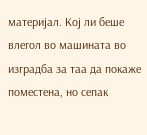материјал. Кој ли беше влегол во машината во изградба за таа да покаже поместена, но сепак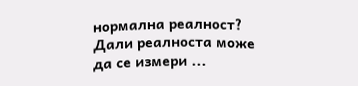нормална реалност? Дали реалноста може да се измери ...